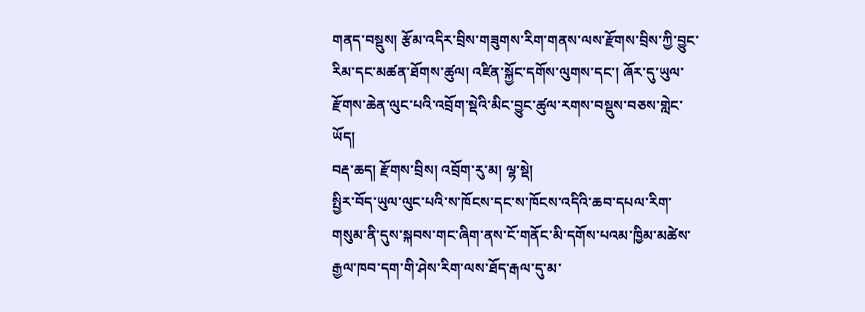གནད་བསྡུས། རྩོམ་འདིར་བྲིས་གཟུགས་རིག་གནས་ལས་རྫོགས་བྲིས་ཀྱི་བྱུང་རིམ་དང་མཚན་ཐོགས་ཚུལ། འཛིན་སྐྱོང་དགོས་ལུགས་དང་། ཞོར་དུ་ཡུལ་རྫོགས་ཆེན་ལུང་པའི་འབྲོག་སྡེའི་མིང་བྱུང་ཚུལ་རགས་བསྡུས་བཅས་གླེང་ཡོད།
བརྡ་ཆད། རྫོགས་བྲིས། འབྲོག་རུ་མ། ལྷ་སྡེ།
སྤྱིར་བོད་ཡུལ་ལུང་པའི་ས་ཁོངས་དང་ས་ཁོངས་འདིའི་ཆབ་དཔལ་རིག་གསུམ་ནི་དུས་སྐབས་གང་ཞིག་ནས་ངོ་གནོང་མི་དགོས་པའམ་ཁྱིམ་མཚེས་རྒྱལ་ཁབ་དག་གི་ཤེས་རིག་ལས་ཐོད་རྒལ་དུ་མ་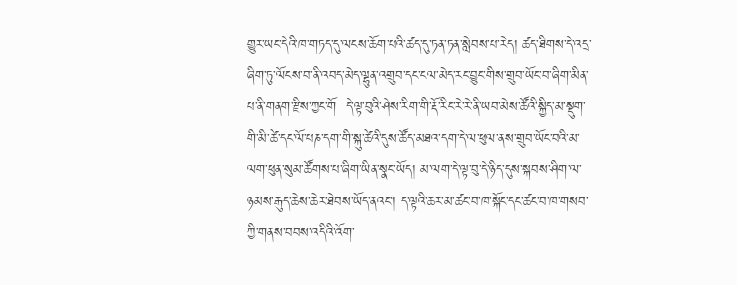གྱུར་ཡང་དེའི་ཁ་གཏད་དུ་ལངས་ཆོག་པའི་ཚད་དུ་ཏན་ཏན་སླེབས་པ་རེད། ཚད་ཐིགས་དེ་འདྲ་ཞིག་ཏུ་ལོངས་བ་ནི་འབད་མེད་ལྷུན་འགྲུབ་དང་ངལ་མེད་རང་བྱུང་གིས་གྲུབ་ཡོང་བ་ཞིག་མིན་པ་ནི་གནག་རྫིས་ཀྱང་གོ  དེ་ལྟ་བུའི་ཤེས་རིག་གི་རྡོ་རིང་རེ་རེ་ནི་ཡབ་མེས་ཚོའི་སྐྱིད་མ་སྡུག་གི་མི་ཚེ་དང་ལོ་པཎ་དག་གི་སྐུ་ཚེའི་དུས་ཚོད་མཐའ་དག་དེ་ལ་ཕུལ་ནས་གྲུབ་ཡོང་བའི་མ་ལག་ཕུན་སུམ་ཚོགས་པ་ཞིག་ཡིན་སྣང་ཡོད། མ་ལག་དེ་ལྟ་བུ་དེ་ཉིད་དུས་སྐབས་ཤིག་ལ་ཉམས་རྒུད་ཆེས་ཆེར་ཐེབས་ཡོད་ནའང་། ད་ལྟའི་ཆར་མ་ཚང་བ་ཁ་སྐོང་དང་ཚང་བ་ཁ་གསབ་ཀྱི་གནས་བབས་འདིའི་འོག་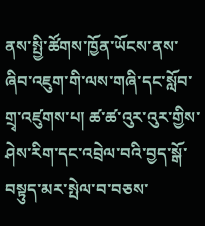ནས་སྤྱི་ཚོགས་ཁྱོན་ཡོངས་ནས་ཞིབ་འཇུག་གི་ལས་གཞི་དང་སློབ་གྲྭ་འཛུགས་པ། ཚ་ཚ་འུར་འུར་གྱིས་ཤེས་རིག་དང་འབྲེལ་བའི་བྱད་སྒོ་བསྟུད་མར་སྤེལ་བ་བཅས་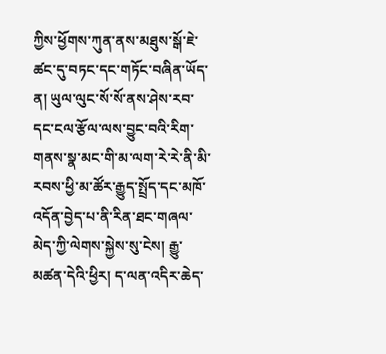ཀྱིས་ཕྱོགས་ཀུན་ནས་མཐུས་སྒོ་ཇེ་ཚང་དུ་བཏང་དང་གཏོང་བཞིན་ཡོད་ན། ཡུལ་ལུང་སོ་སོ་ནས་ཤེས་རབ་དང་ངལ་རྩོལ་ལས་བྱུང་བའི་རིག་གནས་སྣ་མང་གི་མ་ལག་རེ་རེ་ནི་མི་རབས་ཕྱི་མ་ཚོར་རྒྱུད་སྤྲོད་དང་མཁོ་འདོན་བྱེད་པ་ནི་རིན་ཐང་གཞལ་མེད་ཀྱི་ལེགས་སྐྱེས་སུ་ངེས། རྒྱུ་མཚན་དེའི་ཕྱིར། ད་ལན་འདིར་ཆེད་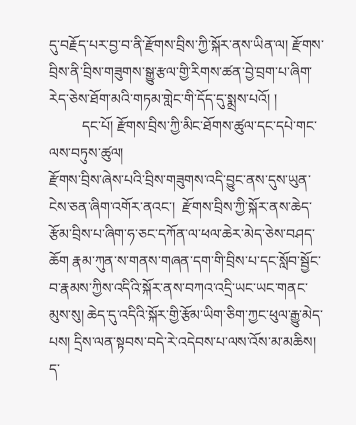དུ་བརྗོད་པར་བྱ་བ་ནི་རྫོགས་བྲིས་ཀྱི་སྐོར་ནས་ཡིན་ལ། རྫོགས་བྲིས་ནི་བྲིས་གཟུགས་སྒྱུ་རྩལ་གྱི་རིགས་ཚན་བྱེ་བྲག་པ་ཞིག་རེད་ཅེས་ཐོག་མའི་གཏམ་གླེང་གི་དོད་དུ་སྨྲས་པའོ། །
         དང་པོ། རྫོགས་བྲིས་ཀྱི་མིང་ཐོགས་ཚུལ་དང་དཔེ་གང་ལས་བཏུས་ཚུལ།
རྫོགས་བྲིས་ཞེས་པའི་བྲིས་གཟུགས་འདི་བྱུང་ནས་དུས་ཡུན་ངེས་ཅན་ཞིག་འགོར་ནའང་།  རྫོགས་བྲིས་ཀྱི་སྐོར་ནས་ཆེད་རྩོམ་བྲིས་པ་ཞིག་ཧ་ཅང་དཀོན་ལ་ཕལ་ཆེར་མེད་ཅེས་བཤད་ཆོག རྣམ་ཀུན་ས་གནས་གཞན་དག་གི་བྲིས་པ་དང་སློབ་སྦྱོང་བ་རྣམས་ཀྱིས་འདིའི་སྐོར་ནས་བཀའ་འདྲི་ཡང་ཡང་གནང་མུས་སུ། ཆེད་དུ་འདིའི་སྐོར་གྱི་རྩོམ་ཡིག་ཅིག་ཀྱང་ཕུལ་རྒྱུ་མེད་པས། དྲིས་ལན་སྟབས་བདེ་རེ་འདེབས་པ་ལས་འོས་མ་མཆིས། ད་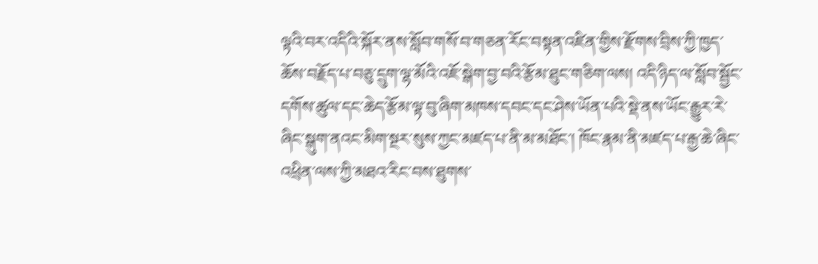ལྟའི་བར་འདིའི་སྐོར་ནས་སློབ་གསོ་བ་གཅན་རོང་བསྟན་འཛིན་གྱིས་རྫོགས་བྲིས་ཀྱི་ཁྱད་ཆོས་བརྗོད་པ་བཅུ་དྲུག་ལྷ་མོའི་འཇོ་སྒེག་བྱ་བའི་རྩོམ་ཐུང་གཅིག་ལས། འདི་ཉིད་ལ་སློབ་སྦྱོང་དགོས་ཚུལ་དང་ཆེད་རྩོམ་ལྟ་བུ་ཞིག་མཁས་དབང་དང་ཤེས་ཡོན་པའི་སྡེ་ནས་ཡོང་རྒྱུར་རེ་ཞིང་སྒུག་ནའང་མིག་སྔར་སུས་ཀྱང་མཛད་པ་ནི་མ་མཐོང་། ཁོང་རྣམ་ནི་མཛད་པ་རྒྱ་ཆེ་ཞིང་འཕྲིན་ལས་ཀྱི་མཐའ་རིང་བས་ཐུགས་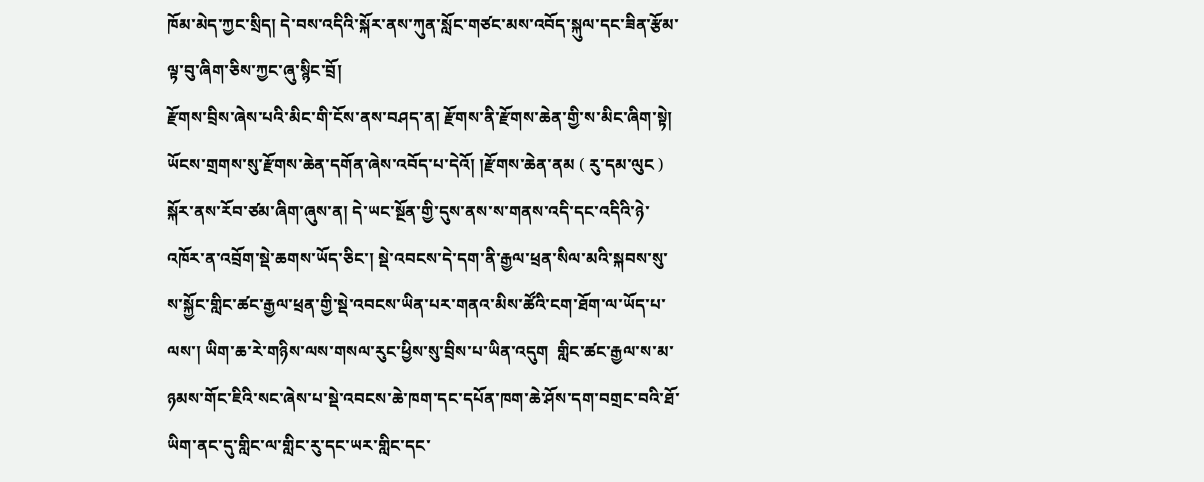ཁོམ་མེད་ཀྱང་སྲིད། དེ་བས་འདིའི་སྐོར་ནས་ཀུན་སློང་གཙང་མས་འབོད་སྐུལ་དང་ཟིན་རྩོམ་ལྟ་བུ་ཞིག་ཅིས་ཀྱང་ཞུ་སྙིང་བྲོ།
རྫོགས་བྲིས་ཞེས་པའི་མིང་གི་ངོས་ནས་བཤད་ན། རྫོགས་ནི་རྫོགས་ཆེན་གྱི་ས་མིང་ཞིག་སྟེ། ཡོངས་གྲགས་སུ་རྫོགས་ཆེན་དགོན་ཞེས་འབོད་པ་དེའོ། །རྫོགས་ཆེན་ནམ ( རུ་དམ་ལུང ) སྐོར་ནས་རོབ་ཙམ་ཞིག་ཞུས་ན། དེ་ཡང་སྔོན་གྱི་དུས་ནས་ས་གནས་འདི་དང་འདིའི་ཉེ་འཁོར་ན་འབྲོག་སྡེ་ཆགས་ཡོད་ཅིང་། སྡེ་འབངས་དེ་དག་ནི་རྒྱལ་ཕྲན་སིལ་མའི་སྐབས་སུ་ས་སྐྱོང་གླིང་ཚང་རྒྱལ་ཕྲན་གྱི་སྡེ་འབངས་ཡིན་པར་གནའ་མིས་ཚོའི་ངག་ཐོག་ལ་ཡོད་པ་ལས་། ཡིག་ཆ་རེ་གཉིས་ལས་གསལ་རུང་ཕྱིས་སུ་བྲིས་པ་ཡིན་འདུག  གླིང་ཚང་རྒྱལ་ས་མ་ཉམས་གོང་ཇིའི་སང་ཞེས་པ་སྡེ་འབངས་ཆེ་ཁག་དང་དཔོན་ཁག་ཆེ་ཤོས་དག་བགྲང་བའི་ཐོ་ཡིག་ནང་དུ་གླིང་ལ་གླིང་རུ་དང་ཡར་གླིང་དང་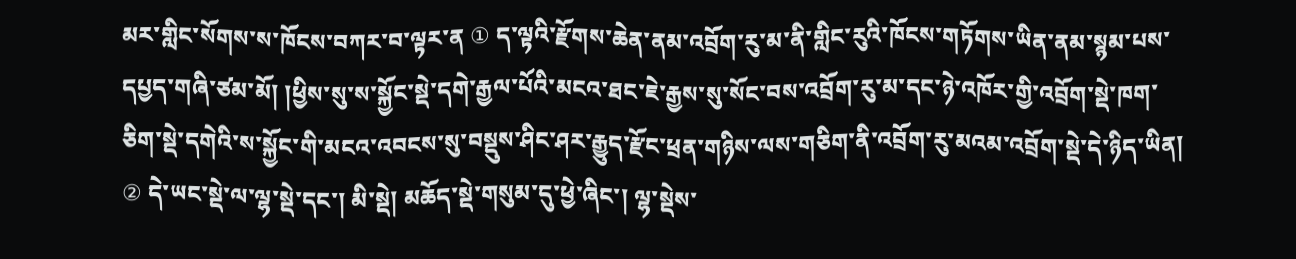མར་གླིང་སོགས་ས་ཁོངས་བཀར་བ་ལྟར་ན ① ད་ལྟའི་རྫོགས་ཆེན་ནམ་འབྲོག་རུ་མ་ནི་གླིང་རུའི་ཁོངས་གཏོགས་ཡིན་ནམ་སྙམ་པས་དཔྱད་གཞི་ཙམ་མོ། །ཕྱིས་སུ་ས་སྐྱོང་སྡེ་དགེ་རྒྱལ་པོའི་མངའ་ཐང་ཇེ་རྒྱས་སུ་སོང་བས་འབྲོག་རུ་མ་དང་ཉེ་འཁོར་གྱི་འབྲོག་སྡེ་ཁག་ཅིག་སྡེ་དགེའི་ས་སྐྱོང་གི་མངའ་འབངས་སུ་བསྡུས་ཤིང་ཤར་རྒྱུད་རྫོང་ཕྲན་གཉིས་ལས་གཅིག་ནི་འབྲོག་རུ་མའམ་འབྲོག་སྡེ་དེ་ཉིད་ཡིན། ② དེ་ཡང་སྡེ་ལ་ལྷ་སྡེ་དང་། མི་སྡེ། མཆོད་སྡེ་གསུམ་དུ་ཕྱེ་ཞིང་། ལྷ་སྡེས་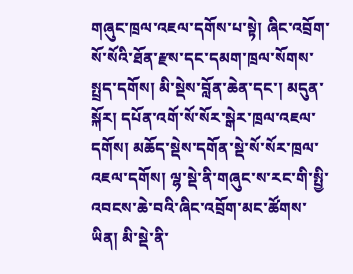གཞུང་ཁྲལ་འཇལ་དགོས་པ་སྟེ། ཞིང་འབྲོག་སོ་སོའི་ཐོན་རྫས་དང་དམག་ཁྲལ་སོགས་སྤྲད་དགོས། མི་སྡེས་བློན་ཆེན་དང་། མདུན་སྐོར། དཔོན་འགོ་སོ་སོར་སྒེར་ཁྲལ་འཇལ་དགོས། མཆོད་སྡེས་དགོན་སྡེ་སོ་སོར་ཁྲལ་འཇལ་དགོས། ལྷ་སྡེ་ནི་གཞུང་ས་རང་གི་སྤྱི་འབངས་ཆེ་བའི་ཞིང་འབྲོག་མང་ཚོགས་ཡིན། མི་སྡེ་ནི་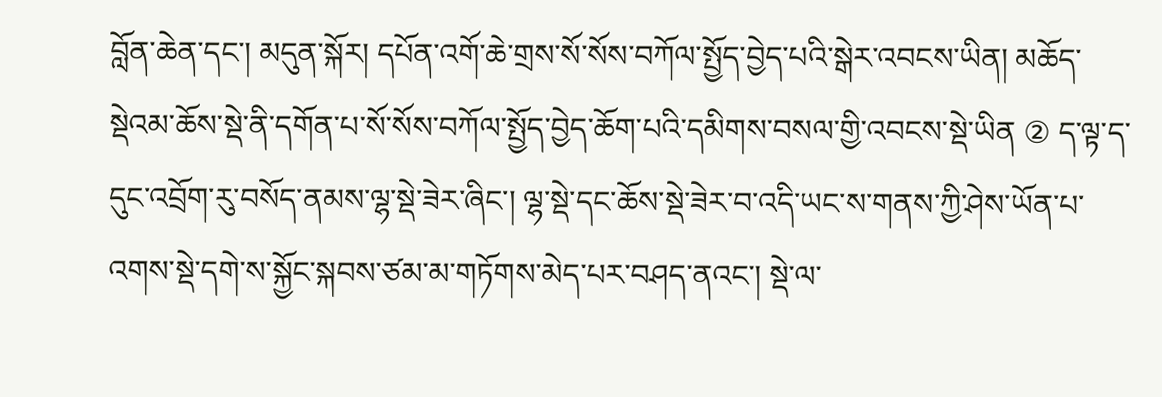བློན་ཆེན་དང་། མདུན་སྐོར། དཔོན་འགོ་ཆེ་གྲས་སོ་སོས་བཀོལ་སྤྱོད་བྱེད་པའི་སྒེར་འབངས་ཡིན། མཆོད་སྡེའམ་ཆོས་སྡེ་ནི་དགོན་པ་སོ་སོས་བཀོལ་སྤྱོད་བྱེད་ཆོག་པའི་དམིགས་བསལ་གྱི་འབངས་སྡེ་ཡིན ② ད་ལྟ་ད་དུང་འབྲོག་རུ་བསོད་ནམས་ལྷ་སྡེ་ཟེར་ཞིང་། ལྷ་སྡེ་དང་ཆོས་སྡེ་ཟེར་བ་འདི་ཡང་ས་གནས་ཀྱི་ཤེས་ཡོན་པ་འགས་སྡེ་དགེ་ས་སྐྱོང་སྐབས་ཙམ་མ་གཏོགས་མེད་པར་བཤད་ནའང་། སྡེ་ལ་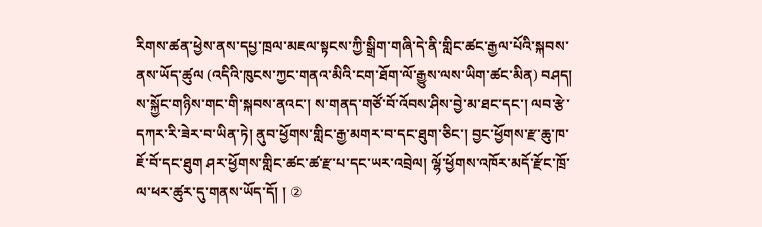རིགས་ཚན་ཕྱེས་ནས་དཔྱ་ཁྲལ་མཇལ་སྟངས་ཀྱི་སྒྲིག་གཞི་དེ་ནི་གླིང་ཚང་རྒྱལ་པོའི་སྐབས་ནས་ཡོད་ཚུལ (འདིའི་ཁུངས་ཀྱང་གནའ་མིའི་ངག་ཐོག་ལོ་རྒྱུས་ལས་ཡིག་ཚང་མིན) བཤད། ས་སྐྱོང་གཉིས་གང་གི་སྐབས་ནའང་། ས་གནད་གཙོ་བོ་འོབས་ཤིས་བྱེ་མ་ཐང་དང་། ལབ་རྩེ་དཀར་རི་ཟེར་བ་ཡིན་ཏེ། ནུབ་ཕྱོགས་གླིང་རྒྱ་མགར་བ་དང་ཐུག་ཅིང་། བྱང་ཕྱོགས་རྫ་ཆུ་ཁ་ཇོ་བོ་དང་ཐུག ཤར་ཕྱོགས་གླིང་ཚང་ཚ་རྫ་པ་དང་ཡར་འབྲེལ། ལྷོ་ཕྱོགས་འཁོར་མདོ་རྫོང་ཁྲོ་ལ་ཕར་ཚུར་དུ་གནས་ཡོད་དོ། ། ②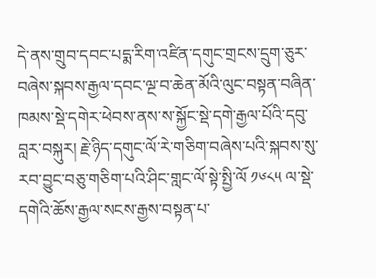དེ་ནས་གྲུབ་དབང་པདྨ་རིག་འཛིན་དགུང་གྲངས་དྲུག་ཅུར་བཞེས་སྐབས་རྒྱལ་དབང་ལྔ་བ་ཆེན་མོའི་ལུང་བསྟན་བཞིན་ཁམས་སྡེ་དགེར་ཕེབས་ནས་ས་སྐྱོང་སྡེ་དགེ་རྒྱལ་པོའི་དབུ་བླར་བསྐུར། རྗེ་ཉིད་དགུང་ལོ་རེ་གཅིག་བཞེས་པའི་སྐབས་སུ་རབ་བྱུང་བཅུ་གཅིག་པའི་ཤིང་གླང་ལོ་སྟེ་སྤྱི་ལོ ༡༦༨༥ ལ་སྡེ་དགེའི་ཆོས་རྒྱལ་སངས་རྒྱས་བསྟན་པ་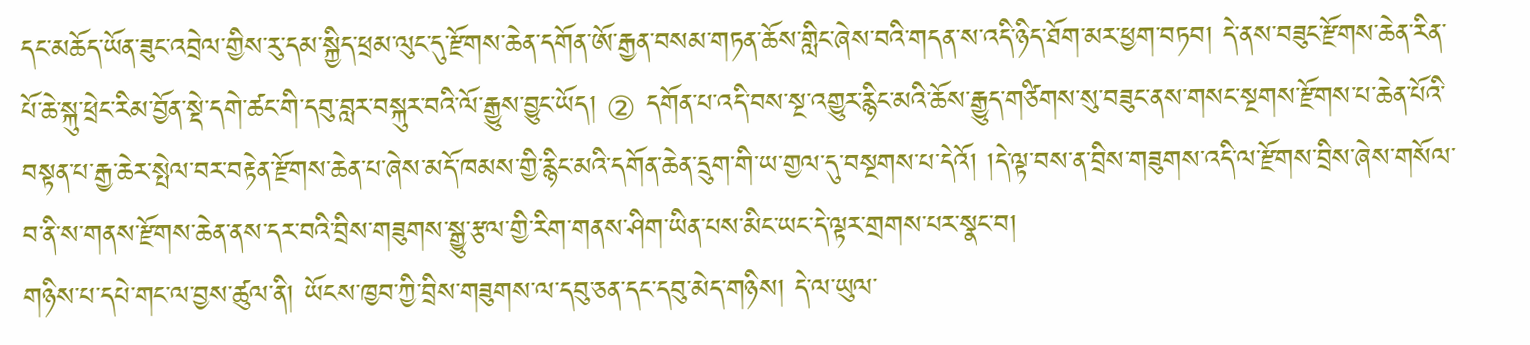དང་མཆོད་ཡོན་ཟུང་འབྲེལ་གྱིས་རུ་དམ་སྐྱིད་ཕྲམ་ལུང་དུ་རྫོགས་ཆེན་དགོན་ཨོ་རྒྱན་བསམ་གཏན་ཆོས་གླིང་ཞེས་བའི་གདན་ས་འདི་ཉིད་ཐོག་མར་ཕྱག་བཏབ། དེ་ནས་བཟུང་རྫོགས་ཆེན་རིན་པོ་ཆེ་སྐུ་ཕྲེང་རིམ་བྱོན་སྡེ་དགེ་ཚང་གི་དབུ་བླར་བསྐུར་བའི་ལོ་རྒྱུས་བྱུང་ཡོད། ② དགོན་པ་འདི་བས་སྔ་འགྱུར་རྙིང་མའི་ཆོས་རྒྱུད་གཙིགས་སུ་བཟུང་ནས་གསང་སྔགས་རྫོགས་པ་ཆེན་པོའི་བསྟན་པ་རྒྱ་ཆེར་སྤེལ་བར་བརྟེན་རྫོགས་ཆེན་པ་ཞེས་མདོ་ཁམས་གྱི་རྙིང་མའི་དགོན་ཆེན་དྲུག་གི་ཡ་གྱལ་དུ་བསྔགས་པ་དེའོ། །དེ་ལྟ་བས་ན་བྲིས་གཟུགས་འདི་ལ་རྫོགས་བྲིས་ཞེས་གསོལ་བ་ནི་ས་གནས་རྫོགས་ཆེན་ནས་དར་བའི་བྲིས་གཟུགས་སྒྱུ་རྩལ་གྱི་རིག་གནས་ཤིག་ཡིན་པས་མིང་ཡང་དེ་ལྟར་གྲགས་པར་སྣང་བ།
གཉིས་པ་དཔེ་གང་ལ་བྱས་ཚུལ་ནི། ཡོངས་ཁྱབ་ཀྱི་བྲིས་གཟུགས་ལ་དབུ་ཅན་དང་དབུ་མེད་གཉིས། དེ་ལ་ཡུལ་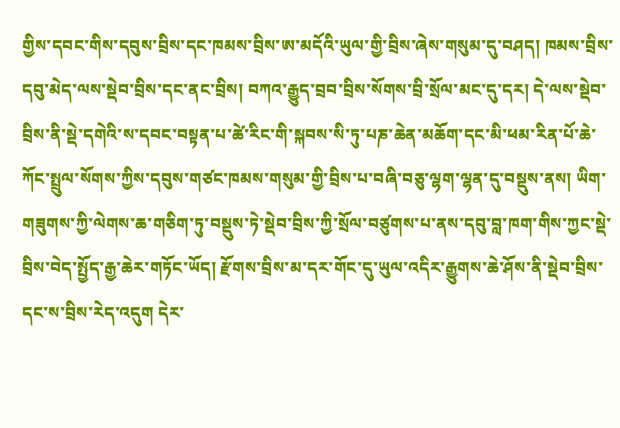གྱིས་དབང་གིས་དབུས་བྲིས་དང་ཁམས་བྲིས་ཨ་མདོའི་ཡུལ་གྱི་བྲིས་ཞེས་གསུམ་དུ་བཤད། ཁམས་བྲིས་དབུ་མེད་ལས་སྡེབ་བྲིས་དང་ནང་བྲིས། བཀའ་རྒྱུད་བྲབ་བྲིས་སོགས་བྲི་སྲོལ་མང་དུ་དར། དེ་ལས་སྡེབ་བྲིས་ནི་སྡེ་དགེའི་ས་དབང་བསྟན་པ་ཚེ་རིང་གི་སྐབས་སི་ཏུ་པཎ་ཆེན་མཆོག་དང་མི་ཕམ་རིན་པོ་ཆེ་ཀོང་སྤྲུལ་སོགས་ཀྱིས་དབུས་གཙང་ཁམས་གསུམ་གྱི་བྲིས་པ་བཞི་བཅུ་ལྷག་ལྷན་དུ་བསྡུས་ནས། ཡིག་གཟུགས་ཀྱི་ལེགས་ཆ་གཅིག་ཏུ་བསྡུས་ཏེ་སྡེབ་བྲིས་ཀྱི་སྲོལ་བཙུགས་པ་ནས་དབུ་བླ་ཁག་གིས་ཀྱང་སྡེ་བྲིས་བེད་སྤྱོད་རྒྱ་ཆེར་གཏོང་ཡོད། རྫོགས་བྲིས་མ་དར་གོང་དུ་ཡུལ་འདིར་རྒྱུགས་ཆེ་ཤོས་ནི་སྡེབ་བྲིས་དང་ས་བྲིས་རེད་འདུག དེར་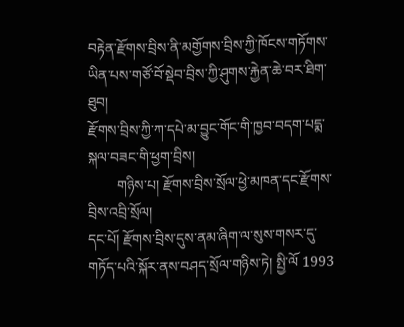བརྟེན་རྫོགས་བྲིས་ནི་མགྱོགས་བྲིས་ཀྱི་ཁོངས་གཏོགས་ཡིན་པས་གཙོ་བོ་སྡེབ་བྲིས་ཀྱི་ཤུགས་རྐྱེན་ཆེ་བར་ཐིག་ཐུབ།
རྫོགས་བྲིས་ཀྱི་ཀ་དཔེ་མ་བྱུང་གོང་གི་ཁྱབ་བདག་པདྨ་སྐལ་བཟང་གི་ཕྱག་བྲིས།
        གཉིས་པ། རྫོགས་བྲིས་སྲོལ་ཕྱེ་མཁན་དང་རྫོགས་བྲིས་འབྲི་སྲོལ།
དང་པོ། རྫོགས་བྲིས་དུས་ནམ་ཞིག་ལ་སུས་གསར་དུ་གཏོད་པའི་སྐོར་ནས་བཤད་སྲོལ་གཉིས་ཏེ། སྤྱི་ལོ 1993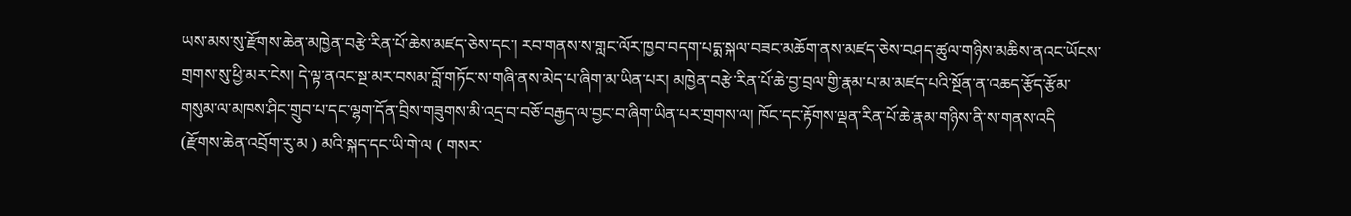ཡས་མས་སུ་རྫོགས་ཆེན་མཁྱེན་བརྩེ་རིན་པོ་ཆེས་མཛད་ཅེས་དང་། རབ་གནས་ས་གླང་ལོར་ཁྱབ་བདག་པདྨ་སྐལ་བཟང་མཆོག་ནས་མཛད་ཅེས་བཤད་ཚུལ་གཉིས་མཆིས་ནའང་ཡོངས་གྲགས་སུ་ཕྱི་མར་ངེས། དེ་ལྟ་ནའང་སྔ་མར་བསམ་བློ་གཏོང་ས་གཞི་ནས་མེད་པ་ཞིག་མ་ཡིན་པར། མཁྱེན་བརྩེ་རིན་པོ་ཆེ་བྱ་བྲལ་གྱི་རྣམ་པ་མ་མཛད་པའི་སྔོན་ན་འཆད་རྩོད་རྩོམ་གསུམ་ལ་མཁས་ཤིང་གྲུབ་པ་དང་ལྷག་དོན་བྲིས་གཟུགས་མི་འདྲ་བ་བཅོ་བརྒྱད་ལ་བྱང་བ་ཞིག་ཡིན་པར་གྲགས་ལ། ཁོང་དང་རྟོགས་ལྡན་རིན་པོ་ཆེ་རྣམ་གཉིས་ནི་ས་གནས་འདི (རྫོགས་ཆེན་འབྲོག་རུ་མ ) མའི་སྐད་དང་ཡི་གེ་ལ ( གསར་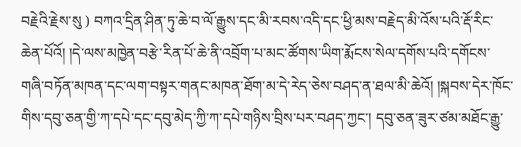བརྗེའི་རྗེས་སུ ) བཀའ་དྲིན་ཤིན་ཏུ་ཆེ་བ་ལོ་རྒྱུས་དང་མི་རབས་འདི་དང་ཕྱི་མས་བརྗེད་མི་འོས་པའི་རྡོ་རིང་ཆེན་པོའོ། །དེ་ལས་མཁྱེན་བརྩེ་རིན་པོ་ཆེ་ནི་འབྲོག་པ་མང་ཚོགས་ཡིག་རྨོངས་སེལ་དགོས་པའི་དགོངས་གཞི་བཏོན་མཁན་དང་ལག་བསྟར་གནང་མཁན་ཐོག་མ་དེ་རེད་ཅེས་བཤད་ན་ཐལ་མི་ཆེའོ། །སྐབས་དེར་ཁོང་གིས་དབུ་ཅན་གྱི་ཀ་དཔེ་དང་དབུ་མེད་ཀྱི་ཀ་དཔེ་གཉིས་བྲིས་པར་བཤད་ཀྱང་། དབུ་ཅན་ཟུར་ཙམ་མཐོང་རྒྱུ་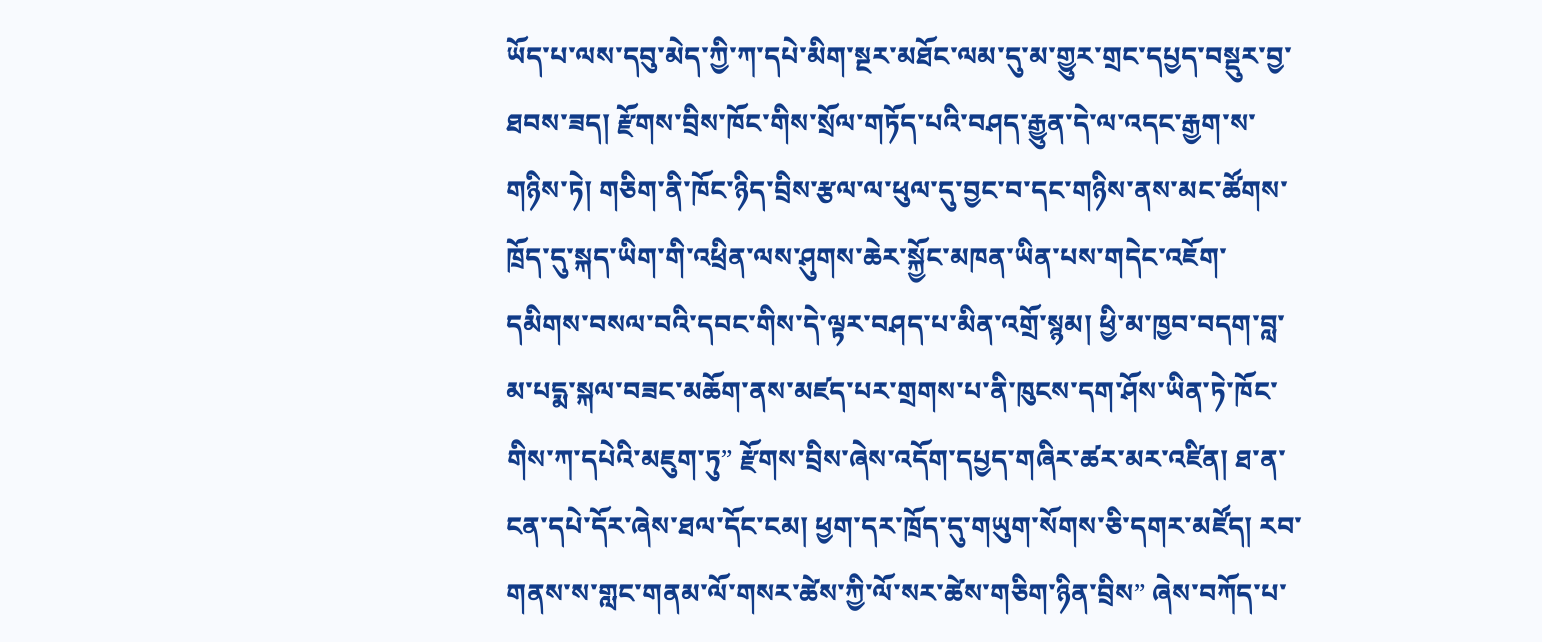ཡོད་པ་ལས་དབུ་མེད་ཀྱི་ཀ་དཔེ་མིག་སྔར་མཐོང་ལམ་དུ་མ་གྱུར་གྲང་དཔྱད་བསྡུར་བྱ་ཐབས་ཟད། རྫོགས་བྲིས་ཁོང་གིས་སྲོལ་གཏོད་པའི་བཤད་རྒྱུན་དེ་ལ་འདང་རྒྱག་ས་གཉིས་ཏེ། གཅིག་ནི་ཁོང་ཉིད་བྲིས་རྩལ་ལ་ཕུལ་དུ་བྱང་བ་དང་གཉིས་ནས་མང་ཚོགས་ཁྲོད་དུ་སྐད་ཡིག་གི་འཕྲིན་ལས་ཤུགས་ཆེར་སྐྱོང་མཁན་ཡིན་པས་གདེང་འཇོག་དམིགས་བསལ་བའི་དབང་གིས་དེ་ལྟར་བཤད་པ་མིན་འགྲོ་སྙམ། ཕྱི་མ་ཁྱབ་བདག་བླ་མ་པདྨ་སྐལ་བཟང་མཆོག་ནས་མཛད་པར་གྲགས་པ་ནི་ཁུངས་དག་ཤོས་ཡིན་ཏེ་ཁོང་གིས་ཀ་དཔེའི་མཇུག་ཏུ” རྫོགས་བྲིས་ཞེས་འདོག་དཔྱད་གཞིར་ཚར་མར་འཛིན། ཐ་ན་ངན་དཔེ་དོར་ཞེས་ཐལ་དོང་ངམ། ཕྱག་དར་ཁྲོད་དུ་གཡུག་སོགས་ཅི་དགར་མཛོད། རབ་གནས་ས་གླང་གནམ་ལོ་གསར་ཚེས་ཀྱི་ལོ་སར་ཚེས་གཅིག་ཉིན་བྲིས” ཞེས་བཀོད་པ་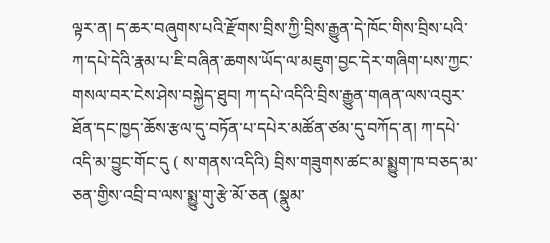ལྟར་ན། ད་ཆར་བཞུགས་པའི་རྫོགས་བྲིས་ཀྱི་བྲིས་རྒྱུན་དེ་ཁོང་གིས་བྲིས་པའི་ཀ་དཔེ་དེའི་རྣམ་པ་ཇི་བཞིན་ཆགས་ཡོད་ལ་མཇུག་བྱང་དེར་གཞིག་པས་ཀྱང་གསལ་བར་ངེས་ཤེས་བསྐྱེད་ཐུབ། ཀ་དཔེ་འདིའི་བྲིས་རྒྱུན་གཞན་ལས་འབུར་ཐོན་དང་ཁྱད་ཆོས་རྩལ་དུ་བཏོན་པ་དཔེར་མཚོན་ཙམ་དུ་བཀོད་ན། ཀ་དཔེ་འདི་མ་བྱུང་གོང་དུ ( ས་གནས་འདིའི) བྲིས་གཟུགས་ཚང་མ་སྨྱུག་ཁ་བཅད་མ་ཅན་གྱིས་འབྲི་བ་ལས་སྨྱུ་གུ་རྩེ་མོ་ཅན (སྣུམ་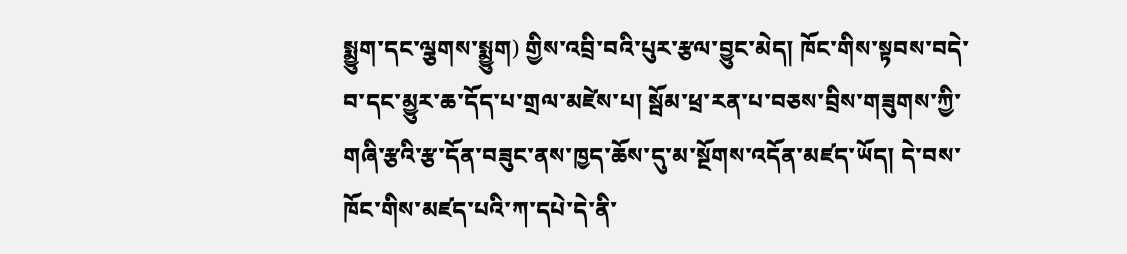སྨྱུག་དང་ལྕགས་སྨྱུག) གྱིས་འབྲི་བའི་པུར་རྩལ་བྱུང་མེད། ཁོང་གིས་སྟབས་བདེ་བ་དང་མྱུར་ཆ་དོད་པ་གྲལ་མཛེས་པ། སྦོམ་ཕྲ་རན་པ་བཅས་བྲིས་གཟུགས་ཀྱི་གཞི་རྩའི་རྩ་དོན་བཟུང་ནས་ཁྱད་ཆོས་དུ་མ་སྔོགས་འདོན་མཛད་ཡོད། དེ་བས་ཁོང་གིས་མཛད་པའི་ཀ་དཔེ་དེ་ནི་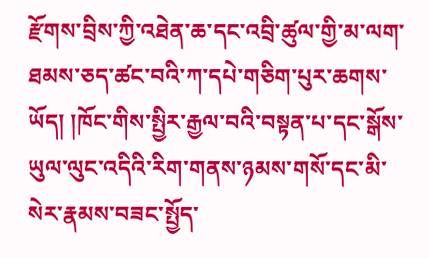རྫོགས་བྲིས་ཀྱི་འཐེན་ཆ་དང་འབྲི་ཚུལ་གྱི་མ་ལག་ཐམས་ཅད་ཚང་བའི་ཀ་དཔེ་གཅིག་པུར་ཆགས་ཡོད། །ཁོང་གིས་སྤྱིར་རྒྱལ་བའི་བསྟན་པ་དང་སྒོས་ཡུལ་ལུང་འདིའི་རིག་གནས་ཉམས་གསོ་དང་མི་སེར་རྣམས་བཟང་སྤྱོད་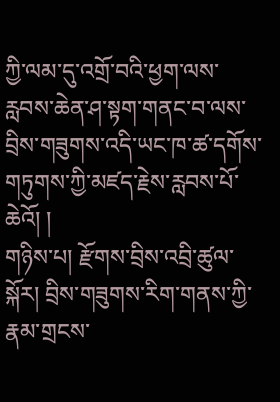ཀྱི་ལམ་དུ་འགྲོ་བའི་ཕྱག་ལས་རླབས་ཆེན་ཤ་སྟག་གནང་བ་ལས་བྲིས་གཟུགས་འདི་ཡང་ཁ་ཚ་དགོས་གཏུགས་ཀྱི་མཛད་རྗེས་རླབས་པོ་ཆེའོ། །
གཉིས་པ། རྫོགས་བྲིས་འབྲི་ཚུལ་སྐོར། བྲིས་གཟུགས་རིག་གནས་ཀྱི་རྣམ་གྲངས་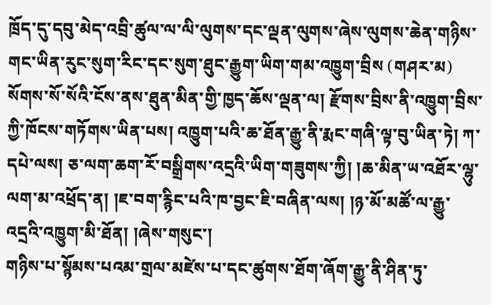ཁྲོད་དུ་དབུ་མེད་འབྲི་ཚུལ་ལ་ལི་ལུགས་དང་ལྡན་ལུགས་ཞེས་ལུགས་ཆེན་གཉིས་གང་ཡིན་རུང་སུག་རིང་དང་སུག་ཐུང་རྒྱུག་ཡིག་གམ་འཁྱུག་བྲིས (གཤར་མ) སོགས་སོ་སོའི་ངོས་ནས་ཐུན་མིན་གྱི་ཁྱད་ཆོས་ལྡན་ལ། རྫོགས་བྲིས་ནི་འཁྱུག་བྲིས་ཀྱི་ཁོངས་གཏོགས་ཡིན་པས། འཁྱུག་པའི་ཆ་ཐོན་རྒྱུ་ནི་རྨང་གཞི་ལྟ་བུ་ཡིན་ཏེ། ཀ་དཔེ་ལས། ཅ་ལག་ཆག་རོ་བསྒྲིགས་འདྲའི་ཡིག་གཟུགས་ཀྱི། །ཆ་མིན་ཡ་འཐོར་ལྷུ་ལག་མ་འཕྲོད་ན། །ཇ་བག་རྙིང་པའི་ཁ་བྱང་ཇི་བཞིན་ལས། །ཉ་མོ་མཚོ་ལ་རྒྱུ་འདྲའི་འཁྱུག་མི་ཐོན། །ཞེས་གསུང་།
གཉིས་པ་སྙོམས་པའམ་གྲལ་མཛེས་པ་དང་ཚུགས་ཐོག་ཞོག་རྒྱུ་ནི་ཤིན་ཏུ་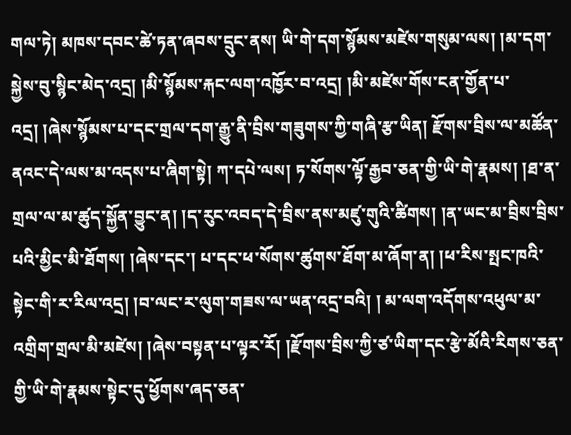གལ་ཏེ། མཁས་དབང་ཚེ་ཏན་ཞབས་དྲུང་ནས། ཡི་གེ་དག་སྙོམས་མཛེས་གསུམ་ལས། །མ་དག་སྐྱེས་བུ་སྙིང་མེད་འདྲ། །མི་སྙོམས་རྐང་ལག་འཁྱོར་བ་འདྲ། །མི་མཛེས་གོས་ངན་གྱོན་པ་འདྲ། །ཞེས་སྙོམས་པ་དང་གྲལ་དག་རྒྱུ་ནི་བྲིས་གཟུགས་ཀྱི་གཞི་རྩ་ཡིན། རྫོགས་བྲིས་ལ་མཚོན་ནའང་དེ་ལས་མ་འདས་པ་ཞིག་སྟེ། ཀ་དཔེ་ལས། ཏ་སོགས་ལྟོ་རྒྱབ་ཅན་གྱི་ཡི་གེ་རྣམས། །ཐ་ན་གྲལ་ལ་མ་ཚུད་སྐྱོན་བྱུང་ན། །ད་རུང་འབད་དེ་བྲིས་ནས་མཛུ་གུའི་ཚིགས། །ན་ཡང་མ་བྲིས་བྲིས་པའི་མྱིང་མི་ཐོགས། །ཞེས་དང་། པ་དང་ཕ་སོགས་ཚུགས་ཐོག་མ་ཞོག་ན། །ཕ་རིས་སྤང་ཁའི་སྟེང་གི་ར་རིལ་འདྲ། །བ་ལང་ར་ལུག་གཟས་ལ་ཡན་འདྲ་བའི། ། མ་ལག་འདོགས་འཕུལ་མ་འགྲིག་གྲལ་མི་མཛེས། །ཞེས་བསྟན་པ་ལྟར་རོ། །རྫོགས་བྲིས་ཀྱི་ཙ་ཡིག་དང་རྩེ་མོའི་རིགས་ཅན་གྱི་ཡི་གེ་རྣམས་སྟེང་དུ་ཕྱོགས་ཞད་ཅན་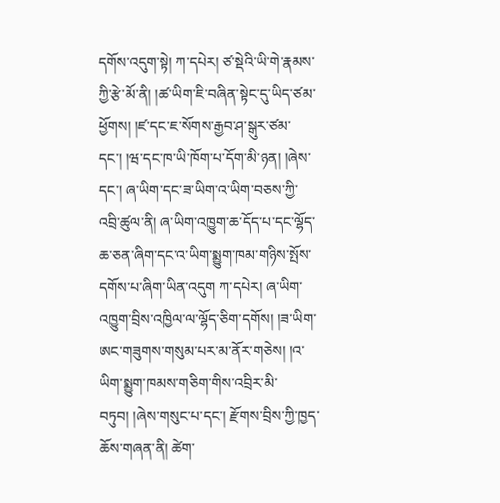དགོས་འདུག་སྟེ། ཀ་དཔེར། ཙ་སྡེའི་ཡི་གེ་རྣམས་ཀྱི་རྩེ་མོ་ནི། །ཚ་ཡིག་ཇི་བཞིན་སྟེང་དུ་ཡིད་ཙམ་ཕྱོགས། །ཛ་དང་ཇ་སོགས་རྒྱབ་ཤ་སྒུར་ཙམ་དང་། །ཝ་དང་ཁ་ཡི་ཁོག་པ་དོག་མི་ཉན། །ཞེས་དང་། ཞ་ཡིག་དང་ཟ་ཡིག་འ་ཡིག་བཅས་ཀྱི་འབྲི་ཚུལ་ནི། ཞ་ཡིག་འཁྱུག་ཆ་དོད་པ་དང་ལྷོད་ཆ་ཅན་ཞིག་དང་འ་ཡིག་སྨྱུག་ཁམ་གཉིས་སྤོས་དགོས་པ་ཞིག་ཡིན་འདུག ཀ་དཔེར། ཞ་ཡིག་འཁྱུག་བྲིས་འཁྱིལ་ལ་ལྷོད་ཅིག་དགོས། །ཟ་ཡིག་ཨང་གཟུགས་གསུམ་པར་མ་ནོར་གཅེས། །འ་ཡིག་སྨྱུག་ཁམས་གཅིག་གིས་འབྲིར་མི་བཏུབ། །ཞེས་གསུང་པ་དང་། རྫོགས་བྲིས་ཀྱི་ཁྱད་ཆོས་གཞན་ནི། ཚེག་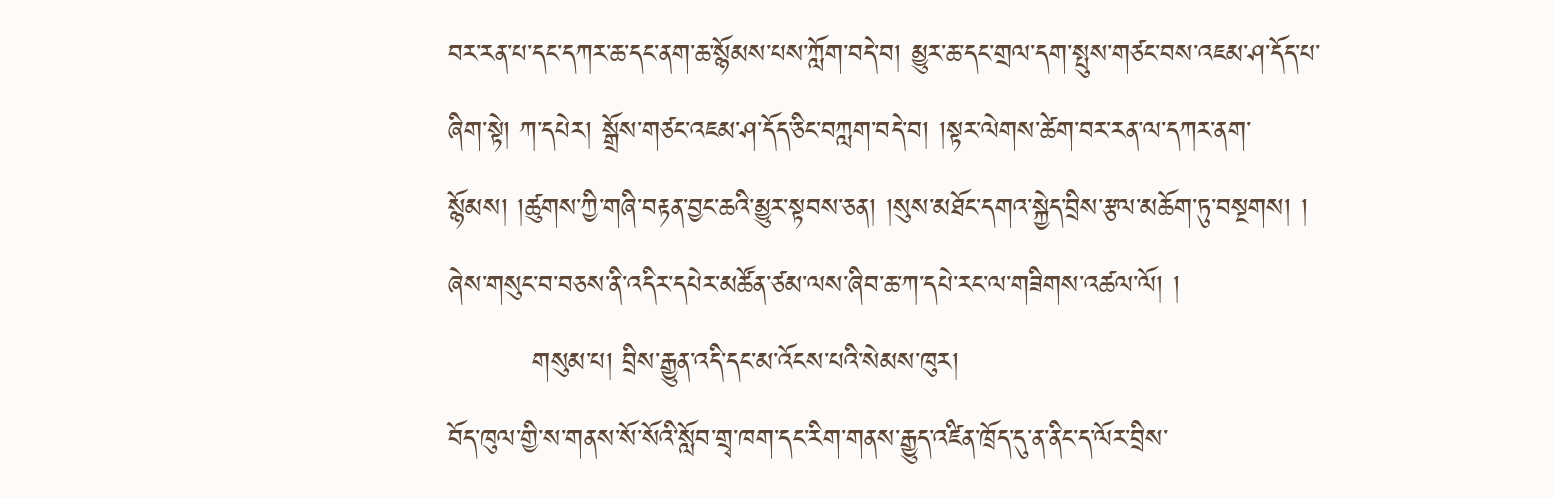བར་རན་པ་དང་དཀར་ཆ་དང་ནག་ཆ་སྙོམས་པས་ཀློག་བདེ་བ། མྱུར་ཆ་དང་གྲལ་དག་སྤུས་གཙང་བས་འཇམ་ཤ་དོད་པ་ཞིག་སྟེ། ཀ་དཔེར། སྒྲོས་གཙང་འཇམ་ཤ་དོད་ཅིང་བཀླག་བདེ་བ། །སྟར་ལེགས་ཚེག་བར་རན་ལ་དཀར་ནག་སྙོམས། །ཚུགས་ཀྱི་གཞི་བརྟན་བྱང་ཆའི་མྱུར་སྟབས་ཅན། །སུས་མཐོང་དགའ་སྐྱེད་བྲིས་རྩལ་མཆོག་ཏུ་བསྔགས། ། ཞེས་གསུང་བ་བཅས་ནི་འདིར་དཔེར་མཚོན་ཙམ་ལས་ཞིབ་ཆ་ཀ་དཔེ་རང་ལ་གཟིགས་འཚལ་ལོ། །
         གསུམ་པ། བྲིས་རྒྱུན་འདི་དང་མ་འོངས་པའི་སེམས་ཁུར།
བོད་ཁུལ་གྱི་ས་གནས་སོ་སོའི་སློབ་གྲྭ་ཁག་དང་རིག་གནས་རྒྱུད་འཛིན་ཁྲོད་དུ་ན་ནིང་ད་ལོར་བྲིས་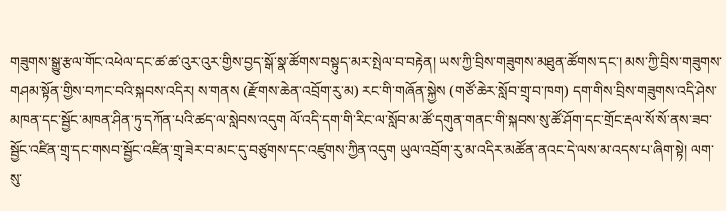གཟུགས་སྒྱུ་རྩལ་གོང་འཕེལ་དང་ཚ་ཚ་འུར་འུར་གྱིས་བྱད་སྒོ་སྣ་ཚོགས་བསྟུད་མར་སྤེལ་བ་བརྟེན། ཡས་ཀྱི་བྲིས་གཟུགས་མཐུན་ཚོགས་དང་། མས་ཀྱི་བྲིས་གཟུགས་གཤམ་སྟོན་གྱིས་བཀང་བའི་སྐབས་འདིར། ས་གནས (རྫོགས་ཆེན་འབྲོག་རུ་མ) རང་གི་གཞོན་སྐྱེས (གཙོ་ཆེར་སློབ་གྲྭ་བ་ཁག) དག་གིས་བྲིས་གཟུགས་འདི་ཤེས་མཁན་དང་སྦྱོང་མཁན་ཤིན་ཏུ་དཀོན་པའི་ཚད་ལ་སླེབས་འདུག ལོ་འདི་དག་གི་རིང་ལ་སློབ་མ་ཚོ་དགུན་གནང་གི་སྐབས་སུ་ཚོ་ཤོག་དང་གྲོང་རྡལ་སོ་སོ་ནས་ཟབ་སྦྱོང་འཛིན་གྲྭ་དང་གསབ་སྦྱོང་འཛིན་གྲྭ་ཟེར་བ་མང་དུ་བཙུགས་དང་འཛུགས་ཀྱིན་འདུག ཡུལ་འབྲོག་རུ་མ་འདིར་མཚོན་ནའང་དེ་ལས་མ་འདས་པ་ཞིག་སྟེ། ལག་སུ་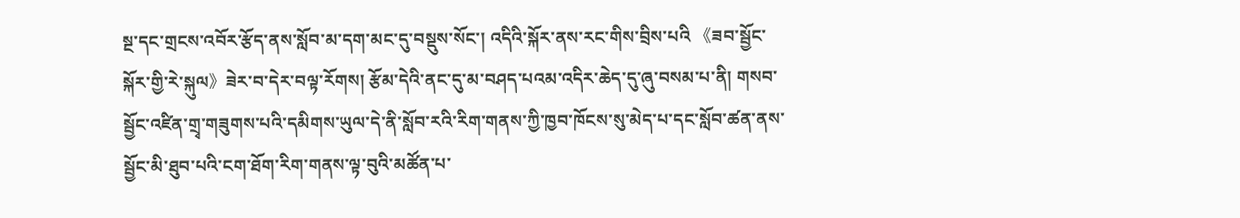སྔ་དང་གྲངས་འབོར་རྩོད་ནས་སློབ་མ་དག་མང་དུ་བསྡུས་སོང་། འདིའི་སྐོར་ནས་རང་གིས་བྲིས་པའི 《ཟབ་སྦྱོང་སྐོར་གྱི་རེ་སྐུལ》ཟེར་བ་དེར་བལྟ་རོགས། རྩོམ་དེའི་ནང་དུ་མ་བཤད་པའམ་འདིར་ཆེད་དུ་ཞུ་བསམ་པ་ནི། གསབ་སྦྱོང་འཛིན་གྲྭ་གཟུགས་པའི་དམིགས་ཡུལ་དེ་ནི་སློབ་རའི་རིག་གནས་ཀྱི་ཁྱབ་ཁོངས་སུ་མེད་པ་དང་སློབ་ཚན་ནས་སྦྱོང་མི་ཐུབ་པའི་ངག་ཐོག་རིག་གནས་ལྟ་བུའི་མཚོན་པ་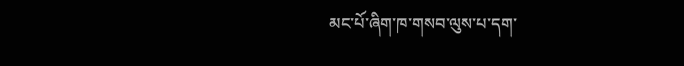མང་པོ་ཞིག་ཁ་གསབ་ལུས་པ་དག་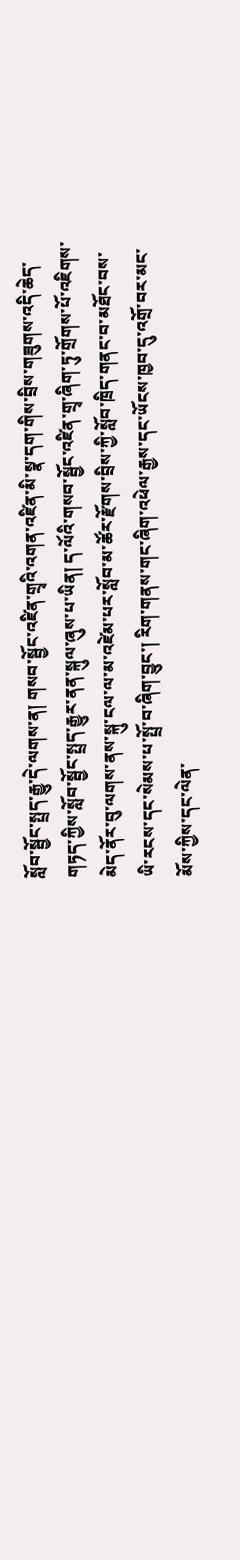སློབ་སྦྱོང་སྤྲད་རྒྱུ་དེ་ལགས་ན། གསབ་སྦྱོང་འཛིན་གྲྭའི་འགན་འཛིན་མི་སྣ་དག་གིས་བྲིས་གཟུགས་འདི་ཆེད་གཏད་ཀྱིས་སློབ་སྦྱོང་སྤྲད་རྒྱུར་ནན་སྐུལ་ཞུས་པ་ཡིན། ད་ལོའི་གསབ་སྦྱོང་འཛིན་གྲྭ་ཞིག་ཏུ་གྲོགས་པོ་འཇིགས་མེད་ནོར་བུ་ལགས་ནས་སྐུ་ངལ་ལ་མ་འཛེམ་པར་སློབ་མ་ཚོར་རྫོགས་བྲིས་ཀྱི་སློབ་ཁྲིད་གནང་བ་མཐོང་བས་ཡི་རངས་དང་སེམས་པ་སྤྲོ་བ་ཞིག་བྱུང་། རིག་གནས་གང་ཞིག་འཕེལ་རྒྱས་དང་ཡོངས་ཁྱབ་དུ་འགྲོ་བར་མང་མོས་ཀྱིས་དང་ལེན་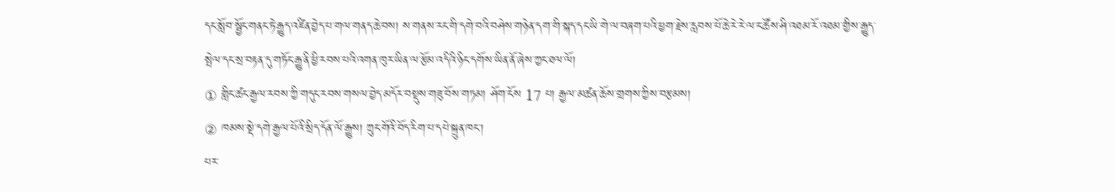དང་སློབ་སྦྱོང་གནང་ཏེ་རྒྱུད་འཛིན་བྱེད་པ་གལ་གནད་ཆེ་བས། ས་གནས་རང་གི་དགེ་བའི་བཤེས་གཉེན་དག་གི་སྐད་དང་ཡི་གེ་ལ་བཞག་པའི་ཕྱག་རྗེས་རླབས་པོ་ཆེ་རེ་རེ་ལ་ང་ཚོས་ཤི་འཐམ་རོ་འཐམ་གྱིས་རྒྱུད་སྤེལ་དང་སྲ་བརྟན་དུ་གཏོང་རྒྱུ་ནི་ཕྱི་རབས་པའི་འགན་ཁུར་ཡིན་ལ་རྩོམ་འདིའི་ཉིང་དགོས་ཡིན་ནོ་ཞེས་ཀྱང་ཐལ་ལོ།
① གླིང་ཚང་རྒྱལ་རབས་ཀྱི་གདུང་རབས་གསལ་བྱེད་མདོར་བསྡུས་གཟུ་བོས་གཏམ། ཤོག་ངོས 17 པ། རྒྱལ་མཚན་ཆོས་གྲགས་ཀྱིས་བརྩམས།
② ཁམས་སྡེ་དགེ་རྒྱལ་པོའི་སྲིད་དོན་ལོ་རྒྱུས། ཀྲུང་གོའི་བོད་རིག་པ་དཔེ་སྐྲུན་ཁང་།
པར་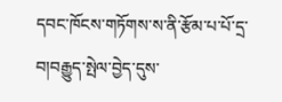དབང་ཁོངས་གཏོགས་ས་ནི་རྩོམ་པ་པོ་དྲ་བ།བརྒྱུད་སྤེལ་བྱེད་དུས་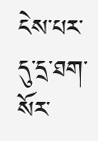ངེས་པར་དུ་དྲ་ཐག་སོར་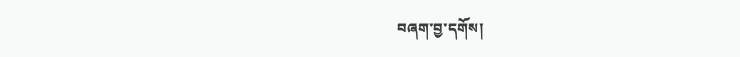བཞག་བྱ་དགོས།